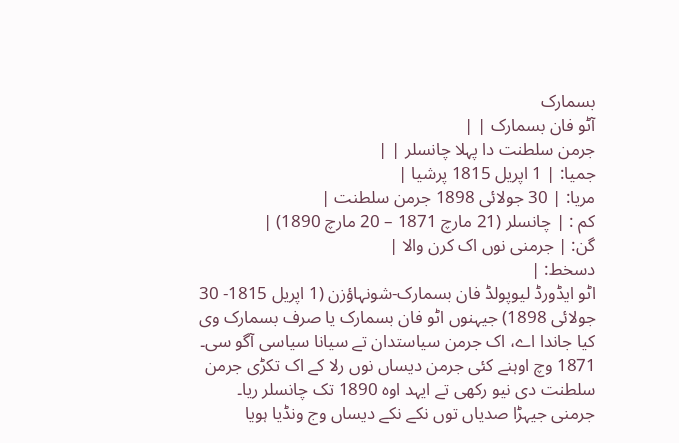بسمارک
آٹو فان بسمارک | |
جرمن سلطنت دا پہلا چانسلر | |
جمیا: | 1 اپریل 1815 پرشیا |
مریا: | 30 جولائی 1898 جرمن سلطنت |
کم : | چانسلر (21 مارچ 1871 – 20 مارچ 1890) |
گن: | جرمنی نوں اک کرن والا |
دسخط: |
اٹو ایڈورڈ لیوپولڈ فان بسمارک-شونہاؤزن (1 اپریل 1815- 30 جولائی 1898) جیہنوں اٹو فان بسمارک یا صرف بسمارک وی کیا جاندا اے، اک جرمن سیاستدان تے سیانا سیاسی آگو سی۔ 1871 وچ اوہنے کئی جرمن دیساں نوں رلا کے اک تکڑی جرمن سلطنت دی نیو رکھی تے ایہد اوہ 1890 تک چانسلر ریا۔ جرمنی جیہڑا صدیاں توں نکے نکے دیساں وج ونڈیا ہویا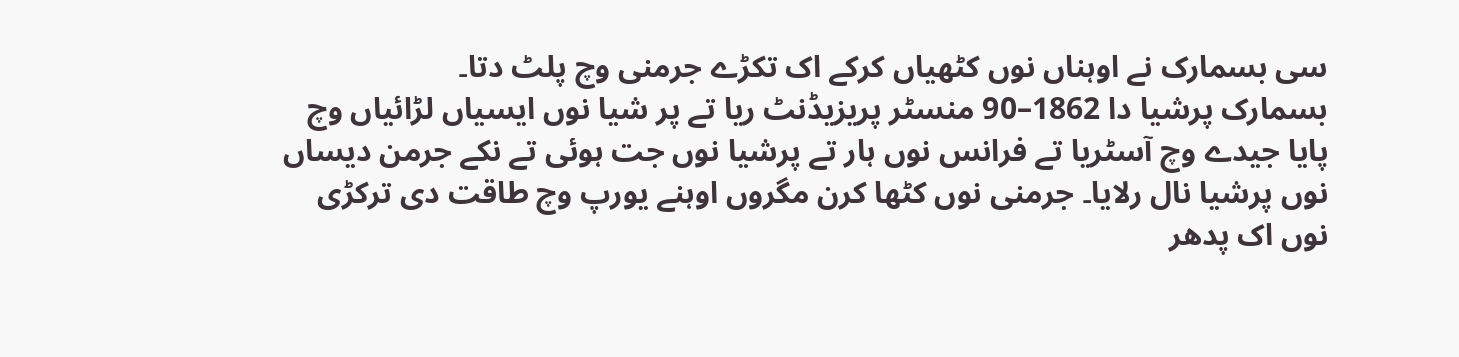سی بسمارک نے اوہناں نوں کٹھیاں کرکے اک تکڑے جرمنی وچ پلٹ دتا۔
بسمارک پرشیا دا 1862–90 منسٹر پریزیڈنٹ ریا تے پر شیا نوں ایسیاں لڑائیاں وچ پایا جیدے وچ آسٹریا تے فرانس نوں ہار تے پرشیا نوں جت ہوئی تے نکے جرمن دیساں نوں پرشیا نال رلایا۔ جرمنی نوں کٹھا کرن مگروں اوہنے یورپ وچ طاقت دی ترکڑی نوں اک پدھر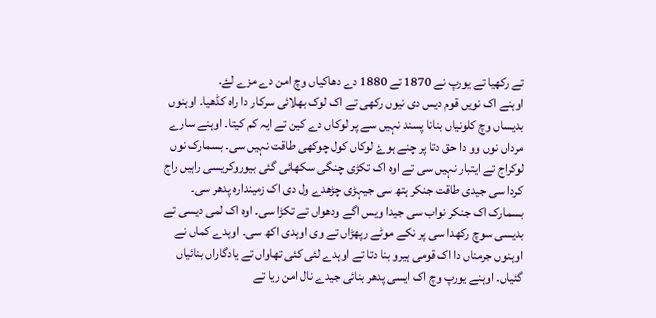تے رکھیا تے یورپ نے 1870 تے 1880 دے دھاکیاں وچ امن دے مزے لۓ.
اوہنے اک نویں قوم دیس دی نیوں رکھی تے اک لوک بھلائی سرکار دا راہ کڈھیا۔ اوہنوں بدیساں وچ کلونیاں بنانا پسند نہیں سے پر لوکاں دے کین تے ایہ کم کیتا۔ اوہنے سارے مرداں نوں وو دا حق دتا پر چنے ہوۓ لوکاں کول چوکھی طاقت نہیں سی۔ بسمارک نوں لوکراج تے ایتبار نہیں سی تے اوہ اک تکڑی چنگی سکھائی گئی بیوروکریسی راہیں راج کردا سی جیدی طاقت جنکر ہتھ سی جیہڑی چڑھدے ول دی اک زمیندارہ پدھر سی۔
بسمارک اک جنکر نواب سی جیدا ویس اگے ودھواں تے تکڑا سی۔ اوہ اک لمی دیسی تے بدیسی سوچ رکھدا سی پر نکے موٹے رپھڑاں تے وی اوہدی اکھ سی۔ اوہدے کماں نے اوہنوں جرمناں دا اک قومی ہیرو بنا دتا تے اوہدے لئی کئی تھاواں تے یادگاراں بنائیاں گئیاں۔ اوہنے یورپ وچ اک ایسی پدھر بنائی جیدے نال امن ریا تے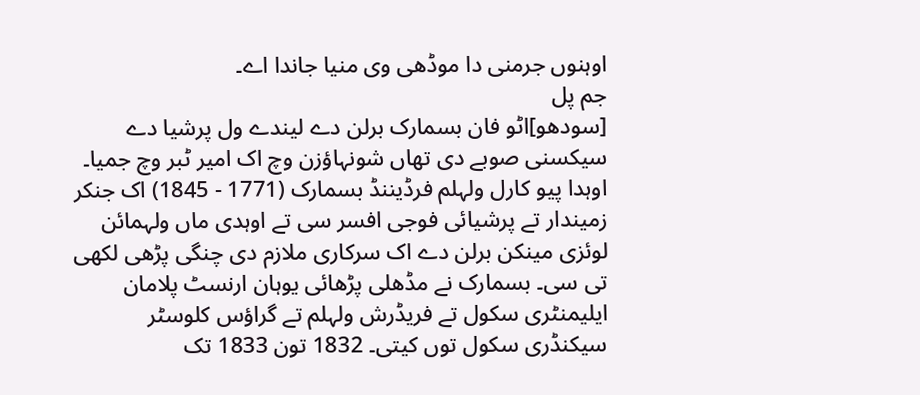اوہنوں جرمنی دا موڈھی وی منیا جاندا اے۔
جم پل
[سودھو]اٹو فان بسمارک برلن دے لیندے ول پرشیا دے سیکسنی صوبے دی تھاں شونہاؤزن وچ اک امیر ٹبر وچ جمیا۔ اوہدا پیو کارل ولہلم فرڈیننڈ بسمارک (1771 - 1845) اک جنکر زمیندار تے پرشیائی فوجی افسر سی تے اوہدی ماں ولہمائن لوئزی مینکن برلن دے اک سرکاری ملازم دی چنگی پڑھی لکھی تی سی۔ بسمارک نے مڈھلی پڑھائی یوہان ارنسٹ پلامان ایلیمنٹری سکول تے فریڈرش ولہلم تے گراؤس کلوسٹر سیکنڈری سکول توں کیتی۔ 1832 تون 1833 تک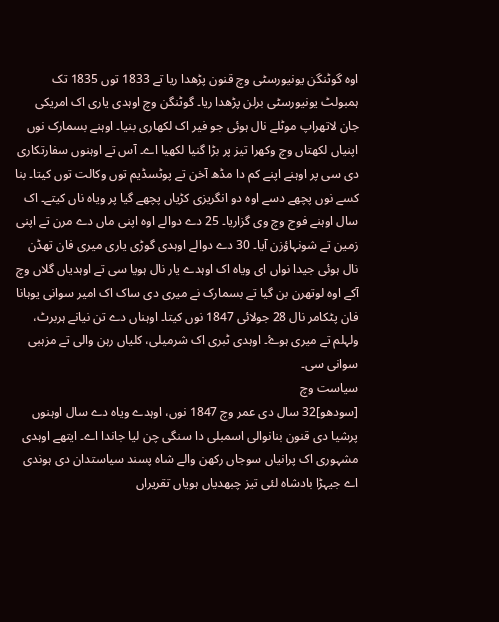اوہ گوٹنگن یونیورسٹی وچ قنون پڑھدا ریا تے 1833 توں 1835 تک ہمبولٹ یونیورسٹی برلن پڑھدا ریا۔ گوٹنگن وچ اوہدی یاری اک امریکی جان لاتھراپ موٹلے نال ہوئی جو فیر اک لکھاری بنیا۔ اوہنے بسمارک نوں اپنیاں لکھتاں وچ وکھرا تیز پر بڑا گنیا لکھیا اے۔ آس تے اوہنوں سفارتکاری دی سی پر اوہنے اپنے کم دا مڈھ آخن تے پوٹسڈیم توں وکالت توں کیتا۔ بنا کسے نوں پچھے دسے اوہ دو انگریزی کڑیاں پچھے گیا پر ویاہ ناں کیتے۔ اک سال اوہنے فوج وچ وی گزاریا۔ 25 دے دوالے اوہ اپنی ماں دے مرن تے اپنی زمین تے شونہاؤزن آیا۔ 30 دے دوالے اوہدی گوڑی یاری میری فان تھڈن نال ہوئی جیدا نواں ای ویاہ اک اوہدے یار نال ہویا سی تے اوہدیاں گلاں وچ آکے اوہ لوتھرن بن گیا تے بسمارک نے میری دی ساک اک امیر سوانی یوہانا فان پٹکامر نال 28 جولائی 1847 نوں کیتا۔ اوہناں دے تن نیانے ہربرٹ، ولہلم تے میری ہوۓ۔ اوہدی ٹبری اک شرمیلی، کلیاں رہن والی تے مزہبی سوانی سی۔
سیاست وچ
[سودھو]32 سال دی عمر وچ 1847 نوں، اوہدے ویاہ دے سال اوہنوں پرشیا دی قنون بنانوالی اسمبلی دا سنگی چن لیا جاندا اے۔ ایتھے اوہدی مشہوری اک پرانیاں سوجاں رکھن والے شاہ پسند سیاستدان دی ہوندی اے جیہڑا بادشاہ لئی تیز چبھدیاں ہویاں تقریراں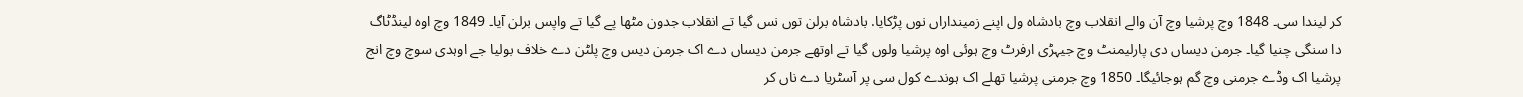کر لیندا سی۔ 1848 وچ پرشیا وچ آن والے انقلاب وچ بادشاہ ول اپنے زمینداراں نوں پڑکایا. بادشاہ برلن توں نس گیا تے انقلاب جدون مٹھا پے گیا تے واپس برلن آیا۔ 1849 وچ اوہ لینڈٹاگ دا سنگی چنیا گیا۔ جرمن دیساں دی پارلیمنٹ وچ جیہڑی ارفرٹ وچ ہوئی اوہ پرشیا ولوں گیا تے اوتھے جرمن دیساں دے اک جرمن دیس وچ پلٹن دے خلاف بولیا جے اوہدی سوچ وچ انج پرشیا اک وڈے جرمنی وچ گم ہوجائیگا۔ 1850 وچ جرمنی پرشیا تھلے اک ہوندے کول سی پر آسٹریا دے ناں کر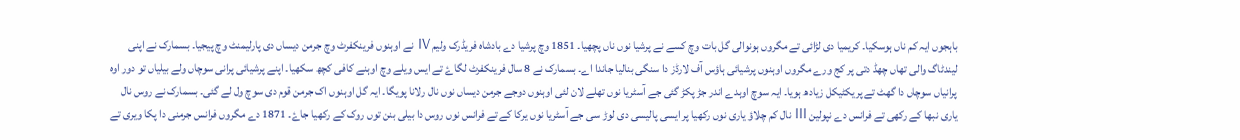باہجوں ایہ کم ناں ہوسکیا۔ کریمیا دی لڑائی تے مگروں ہونوالی گل بات وچ کسے نے پرشیا نوں ناں پچھیا۔ 1851 وچ پرشیا دے بادشاہ فریڈرک ولیم IV نے اوہنوں فرینکفرٹ وچ جرمن دیساں دی پارلیمنٹ وچ پیجیا۔ بسمارک نے اپنی لیندٹاگ والی تھاں چھڈ دتی پر کج ورے مگروں اوہنوں پرشیائی ہاؤس آف لارڈز دا سنگی بنالیا جاندا اے۔ بسمارک نے 8 سال فرینکفرٹ لگاۓ تے ایس ویلے وچ اوہنے کافی کچھ سکھیا۔ اپنے پرشیائی پرانی سوچاں ولے بیلیاں تو دور اوہ پرانیاں سوچاں دا گھٹ تے پریکٹیکل زیادھ ہویا۔ ایہ سوچ اوہدے اندر جڑ پکڑ گئی جے آسٹریا نوں تھلے لان لئی اوہنوں دوجے جرمن دیساں نوں نال رلانا پویگا۔ ایہ گل اوہنوں اک جرمن قوم دی سوچ ول لے گئی۔ بسمارک نے روس نال یاری نبھا کے رکھی تے فرانس دے نپولین III نال کم چلاؤ یاری نوں رکھیا پر ایسی پالیسی دی لوڑ سی جے آسٹریا نوں یرکا کے تے فرانس نوں روس دا بیلی بنن توں روک کے رکھیا جاۓ۔ 1871 دے مگروں فرانس جرمنی دا پکا ویری تے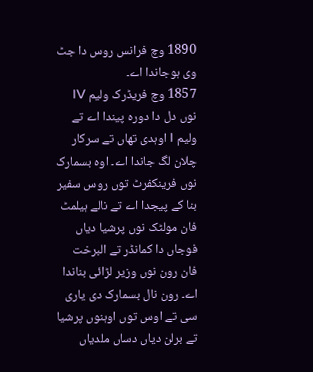1890 وچ فرانس روس دا جٹ وی ہوجاندا اے۔
1857 وچ فریڈرک ولیم IV نوں دل دا دورہ پیندا اے تے ولیم I اوہدی تھاں تے سرکار چلان لگ جاندا اے۔ اوہ بسمارک نوں فرینکفرٹ توں روس سفیر بنا کے پیجدا اے تے نالے ہیلمٹ فان مولٹک نوں پرشیا دیاں فوجاں دا کمانڈر تے البرخت فان رون نوں وزیر لڑائی بناندا اے۔ رون نال بسمارک دی یاری سی تے اوس توں اوہنوں پرشیا تے برلن دیاں دساں ملدیاں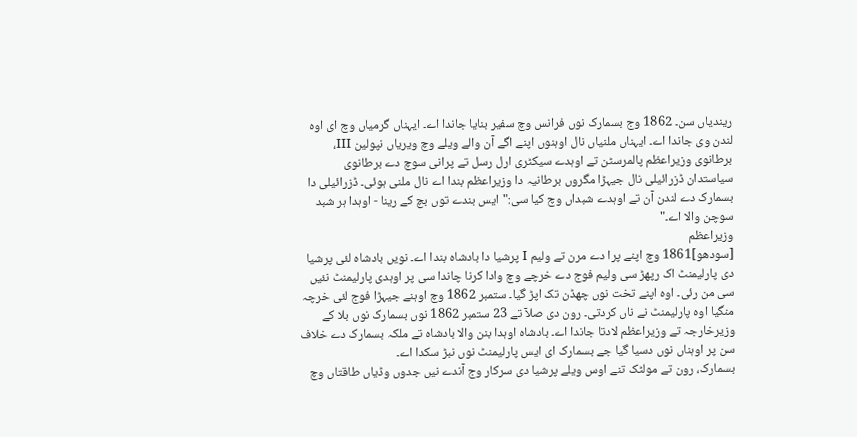ریندیاں سن۔ 1862 وج بسمارک نوں فرانس وچ سفیر بنایا جاندا اے۔ ایہناں گرمیاں وچ ای اوہ لندن وی جاندا اے۔ ایہناں ملنیاں نال اوہنوں اپنے اگے آن والے ویلے وچ ویریاں نپولین III، برطانوی وزیراعظم پالمرسٹن تے اوہدے سیکٹری ارل رسل تے پرانی سوچ دے برطانوی سیاستدان ڈزرائیلی نال جیہڑا مگروں برطانیہ دا وزیراعظم بندا اے نال ملنی ہوئی۔ ڈزرائیلی دا بسمارک دے لندن آن تے اوہدے شبداں وچ کیا سی:"ایس بندے توں بچ کے رینا - اوہدا ہر شبد سوچن والا اے۔"
وزیراعظم
[سودھو]1861 وچ اپنے پرا دے مرن تے ولیم I پرشیا دا بادشاہ بندا اے۔ نویں بادشاہ لئی پرشیا دی پارلیمنٹ اک رپھڑ سی ولیم فوج دے خرچے وچ وادا کرنا چاندا سی پر اوہدی پارلیمنٹ نئیں سی من رئی۔ اوہ اپنے تخت نوں چھڈن تک اپڑ گیا۔ ستمبر 1862 وچ اوہنے جیہڑا فوج لئی خرچہ منگیا اوہ پارلیمنٹ نے ناں کردتی۔ رون دی صلآ تے 23 ستمبر 1862 نوں بسمارک نوں بلا کے وزیرخارجہ تے وزیراعظم لادتا جاندا اے۔ بادشاہ اوہدا بنن والا بادشاہ تے ملکہ بسمارک دے خلاف سن پر اوہناں نوں دسیا گیا جے بسمارک ای ایس پارلیمنٹ نوں نبڑ سکدا اے۔
بسمارک، رون تے مولٹک تنے اوس ویلے پرشیا دی سرکار وج آندے نیں جدوں وڈیاں طاقتاں وچ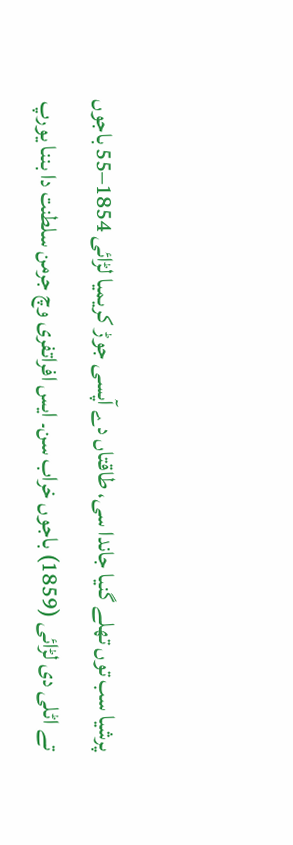پرشیا سب توں تھلے گنیا جاندا سی، طاقتاں دے آپسی جوڑ کریمیا لڑائی 1854–55 باجوں تے اٹلی دی لڑائی (1859) باجوں خراب سن۔ ایس افراتفری وچ جرمن سلطنت دا بننا یورپ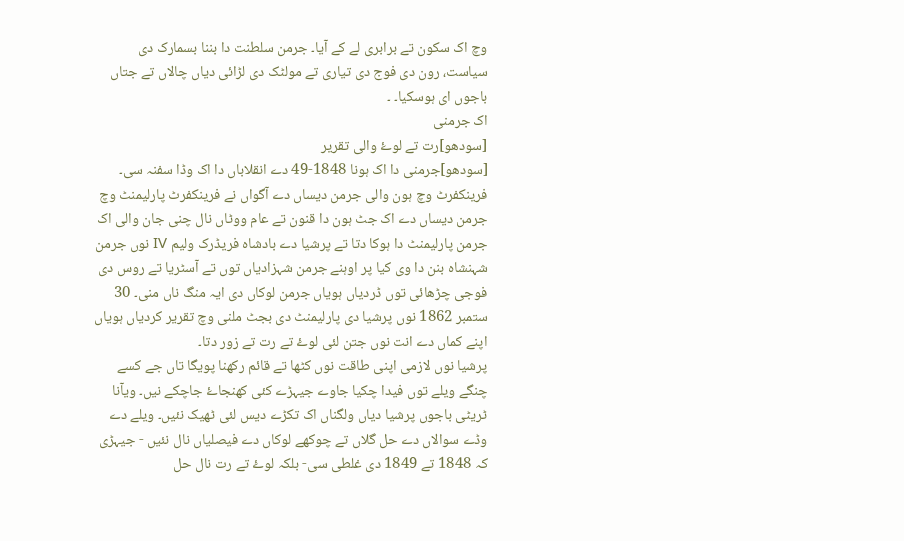وچ اک سکون تے برابری لے کے آیا۔ جرمن سلطنت دا بننا بسمارک دی سیاست، رون دی فوج دی تیاری تے مولٹک دی لڑائی دیاں چالاں تے جتاں باجوں ای ہوسکیا۔ ۔
اک جرمنی
[سودھو]رت تے لوۓ والی تقریر
[سودھو]جرمنی دا اک ہونا 1848-49 دے انقلاباں دا اک وڈا سفنہ سی۔ فرینکفرٹ وچ ہون والی جرمن دیساں دے آگواں نے فرینکفرٹ پارلیمنٹ وچ جرمن دیساں دے اک جٹ ہون دا قنون تے عام ووٹاں نال چنی جان والی اک جرمن پارلیمنٹ دا ہوکا دتا تے پرشیا دے بادشاہ فریڈرک ولیم IV نوں جرمن شہنشاہ بنن دا وی کیا پر اوہنے جرمن شہزادیاں توں تے آسٹریا تے روس دی فوجی چڑھائی توں ڈردیاں ہویاں جرمن لوکاں دی ایہ منگ ناں منی۔ 30 ستمبر 1862 نوں پرشیا دی پارلیمنٹ دی بجٹ ملنی وچ تقریر کردیاں ہویاں اپنے کماں دے انت نوں جتن لئی لوۓ تے رت تے زور دتا۔
پرشیا نوں لازمی اپنی طاقت نوں کٹھا تے قائم رکھنا پویگا تاں جے کسے چنگے ویلے توں فیدا چکیا جاوے جیہڑے کئی کھنجاۓ جاچکے نیں۔ ویآنا ٹریٹی باجوں پرشیا دیاں ولگناں اک تکڑے دیس لئی ٹھیک نئیں۔ ویلے دے وڈے سوالاں دے حل گلاں تے چوکھے لوکاں دے فیصلیاں نال نئیں - جیہڑی کہ 1848 تے 1849 دی غلطی سی- بلکہ لوۓ تے رت نال حل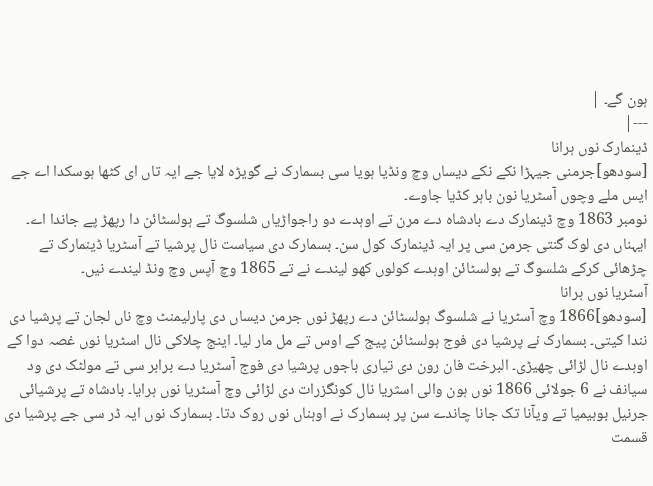ہون گے۔ |
---|
ڈینمارک نوں ہرانا
[سودھو]جرمنی جیہڑا نکے نکے دیساں وچ ونڈیا ہویا سی بسمارک نے گویڑہ لایا جے ایہ تاں ای کٹھا ہوسکدا اے جے ایس ملے وچوں آسٹریا نون باہر کڈیا جاوے۔
نومبر 1863 وچ ڈینمارک دے بادشاہ دے مرن تے اوہدے دو راجواڑیاں شلسوگ تے ہولسٹائن دا رپھڑ پے جاندا اے۔ ایہناں دی لوک گنتی جرمن سی پر ایہ ڈینمارک کول سن۔ بسمارک دی سیاست نال پرشیا تے آسٹریا ڈینمارک تے چڑھائی کرکے شلسوگ تے ہولسٹائن اوہدے کولوں کھو لیندے نے تے 1865 وچ آپس وچ ونڈ لیندے نیں۔
آسٹریا نوں ہرانا
[سودھو]1866 وچ آسٹریا نے شلسوگ ہولسٹائن دے رپھڑ نوں جرمن دیساں دی پارلیمنٹ وچ ناں لجان تے پرشیا دی نندا کیتی۔ بسمارک نے پرشیا دی فوج ہولسٹائن پیج کے اوس تے مل مار لیا۔ اینج چلاکی نال اسٹریا نوں غصہ دوا کے اوہدے نال لڑائی چھیڑی۔ البرخت فان رون دی تیاری باجوں پرشیا دی فوج آسٹریا دے برابر سی تے مولٹک دی ود سیانف نے 6 جولائی 1866 نوں ہون والی اسثریا نال کونگزرات دی لڑائی وچ آسٹریا نوں ہرایا۔ بادشاہ تے پرشیائی جرنیل بوہیمیا تے ویآنا تک جانا چاندے سن پر بسمارک نے اوہناں نوں روک دتا۔ بسمارک نوں ایہ ڈر سی جے پرشیا دی قسمت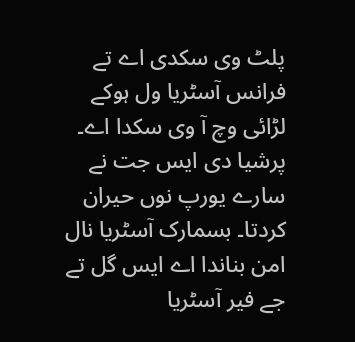پلٹ وی سکدی اے تے فرانس آسٹریا ول ہوکے لڑائی وچ آ وی سکدا اے۔ پرشیا دی ایس جت نے سارے یورپ نوں حیران کردتا۔ بسمارک آسٹریا نال امن بناندا اے ایس گل تے جے فیر آسٹریا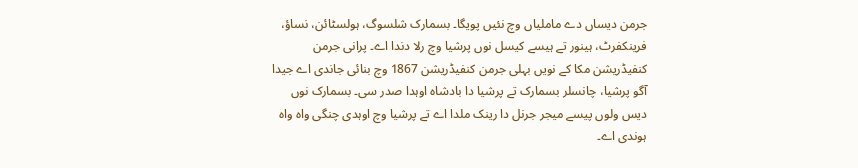جرمن دیساں دے ماملیاں وچ نئیں پویگا۔ بسمارک شلسوگ، ہولسٹائن، نساؤ، فرینکفرٹ، ہینور تے ہیسے کیسل نوں پرشیا وچ رلا دندا اے۔ پرانی جرمن کنفیڈریشن مکا کے نویں بہلی جرمن کنفیڈریشن 1867 وچ بنائی جاندی اے جیدا آگو پرشیا، چانسلر بسمارک تے پرشیا دا بادشاہ اوہدا صدر سی۔ بسمارک نوں دیس ولوں پیسے میجر جرنل دا رینک ملدا اے تے پرشیا وچ اوہدی چنگی واہ واہ ہوندی اے۔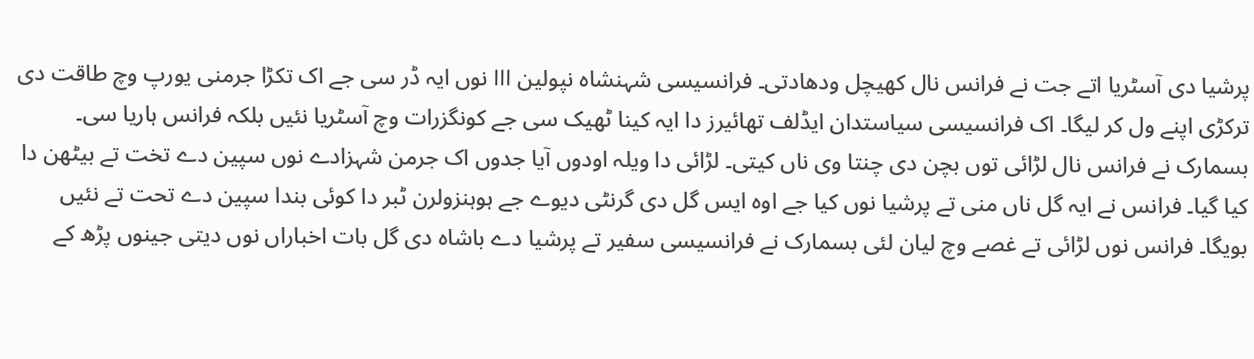پرشیا دی آسٹریا اتے جت نے فرانس نال کھیچل ودھادتی۔ فرانسیسی شہنشاہ نپولین III نوں ایہ ڈر سی جے اک تکڑا جرمنی یورپ وچ طاقت دی ترکڑی اپنے ول کر لیگا۔ اک فرانسیسی سیاستدان ایڈلف تھائیرز دا ایہ کینا ٹھیک سی جے کونگزرات وچ آسٹریا نئیں بلکہ فرانس ہاریا سی۔ بسمارک نے فرانس نال لڑائی توں بچن دی چنتا وی ناں کیتی۔ لڑائی دا ویلہ اودوں آیا جدوں اک جرمن شہزادے نوں سپین دے تخت تے بیٹھن دا کیا گیا۔ فرانس نے ایہ گل ناں منی تے پرشیا نوں کیا جے اوہ ایس گل دی گرنٹی دیوے جے ہوہنزولرن ٹبر دا کوئی بندا سپین دے تحت تے نئیں بویگا۔ فرانس نوں لڑائی تے غصے وچ لیان لئی بسمارک نے فرانسیسی سفیر تے پرشیا دے باشاہ دی گل بات اخباراں نوں دیتی جینوں پڑھ کے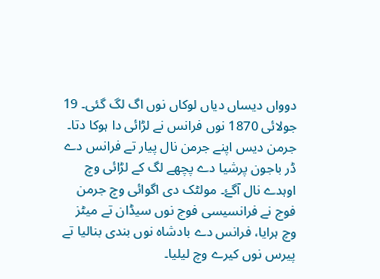دوواں دیساں دیاں لوکاں نوں اگ لگ گئی۔ 19 جولائی 1870 نوں فرانس نے لڑائی دا ہوکا دتا۔ جرمن دیس اپنے جرمن نال پیار تے فرانس دے ڈر باجون پرشیا دے پچھے لگ کے لڑائی وچ اوہدے نال آگۓ۔ مولٹک دی اگوائی وچ جرمن فوج نے فرانسیسی فوج نوں سیڈان تے میٹز وچ ہرایا، فرانس دے بادشاہ نوں بندی بنالیا تے پیرس نوں کیرے وچ لیلیا۔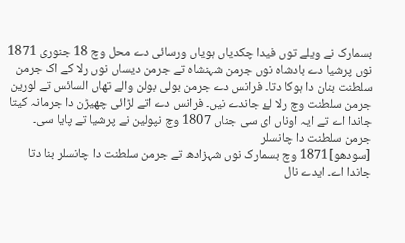بسمارک نے ویلے توں فیدا چکدیاں ہویاں ورسائی دے محل وچ 18 جنوری 1871 نوں پرشیا دے بادشاہ نوں جرمن شہنشاہ تے جرمن دیساں نوں رلا کے اک جرمن سلطنت بنان دا ہوکا دتا۔ فرانس دے جرمن بولی بولن والے تھاں السائس تے لورین جرمن سلطنت وچ رلا لۓ جاندے نیں۔ فرانس دے اتے لڑائی چھیڑن دا جرمانہ کیتا جاندا اے تے ایہ اوناں ای سی جناں 1807 وچ نپولین نے پرشیا تے پایا سی۔
جرمن سلطنت دا چانسلر
[سودھو]1871 وچ بسمارک نوں شہزادھ تے جرمن سلطنت دا چانسلر بنا دتا جاندا اے۔ ایدے نال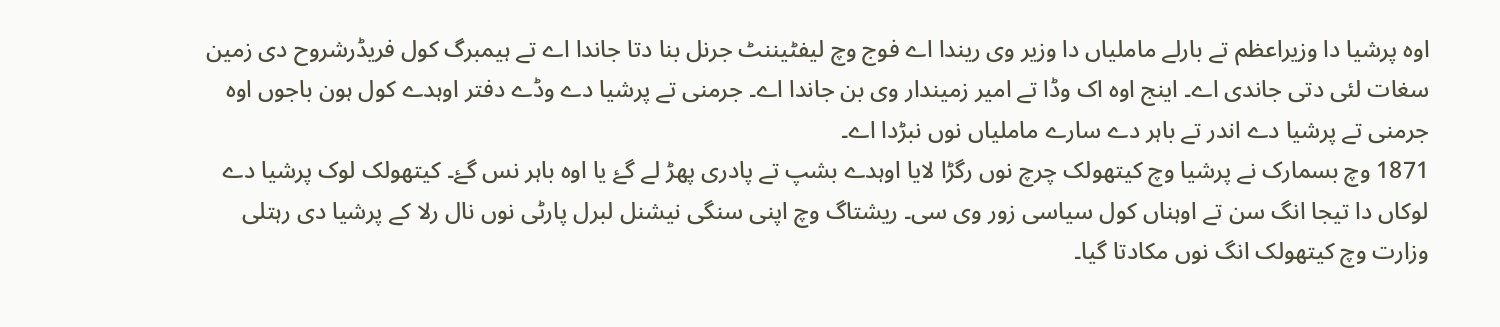اوہ پرشیا دا وزیراعظم تے بارلے ماملیاں دا وزیر وی ریندا اے فوج وچ لیفٹیننٹ جرنل بنا دتا جاندا اے تے ہیمبرگ کول فریڈرشروح دی زمین سغات لئی دتی جاندی اے۔ اینج اوہ اک وڈا تے امیر زمیندار وی بن جاندا اے۔ جرمنی تے پرشیا دے وڈے دفتر اوہدے کول ہون باجوں اوہ جرمنی تے پرشیا دے اندر تے باہر دے سارے ماملیاں نوں نبڑدا اے۔
1871 وچ بسمارک نے پرشیا وچ کیتھولک چرچ نوں رگڑا لایا اوہدے بشپ تے پادری پھڑ لے گۓ یا اوہ باہر نس گۓ۔ کیتھولک لوک پرشیا دے لوکاں دا تیجا انگ سن تے اوہناں کول سیاسی زور وی سی۔ ریشتاگ وچ اپنی سنگی نیشنل لبرل پارٹی نوں نال رلا کے پرشیا دی رہتلی وزارت وچ کیتھولک انگ نوں مکادتا گیا۔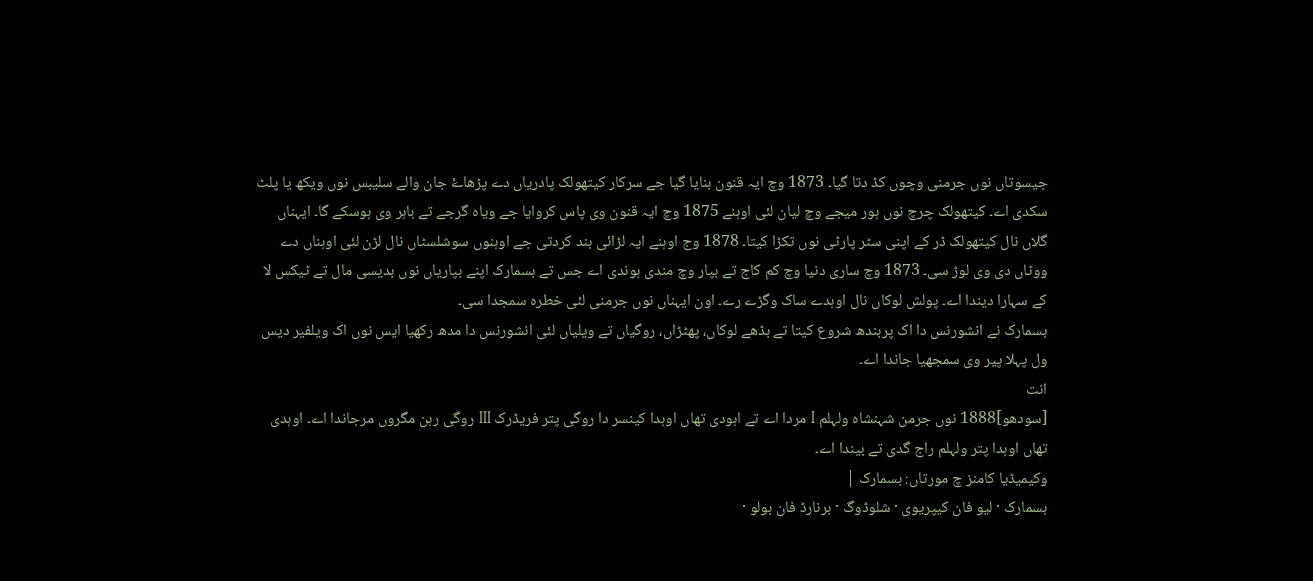جیسوتاں نوں جرمنی وچوں کڈ دتا گیا۔ 1873 وچ ایہ قنون بنایا گیا جے سرکار کیتھولک پادریاں دے پڑھاۓ جان والے سلیبس نوں ویکھ یا پلٹ سکدی اے۔ کیتھولک چرچ نوں ہور میجے وچ لیان لئی اوہنے 1875 وچ ایہ قنون وی پاس کروایا جے ویاہ گرجے تے باہر وی ہوسکے گا۔ ایہناں گلاں نال کیتھولک ڈر کے اپنی سٹر پارٹی نوں تکڑا کیتا۔ 1878 وج اوہنے ایہ لڑائی بند کردتی جے اوہنوں سوشلسٹاں نال لڑن لئی اوہناں دے ووٹاں دی وی لوڑ سی۔ 1873 وچ ساری دنیا وچ کم کاج تے بپار وچ مندی ہوندی اے جس تے بسمارک اپنے بپاریاں نوں بدیسی مال تے ٹیکس لا کے سہارا دیندا اے۔ پولش لوکاں نال اوہدے ساک وگڑے رے۔ اون ایہناں نوں جرمنی لئی خطرہ سمجدا سی۔
بسمارک نے انشورنس دا اک پربندھ شروع کیتا تے بڈھے لوکاں، پھٹڑاں، روگیاں تے ویلیاں لئی انشورنس دا مدھ رکھیا ایس نوں اک ویلفیر دیس ول پہلا پیر وی سمجھیا جاندا اے۔
انت
[سودھو]1888 نوں جرمن شہنشاہ ولہلم I مردا اے تے اہودی تھاں اوہدا کینسر دا روگی پتر فریڈرک III روگی رہن مگروں مرجاندا اے۔ اوہدی تھاں اوہدا پتر ولہلم راج گدی تے بیندا اے۔
وکیمیڈیا کامنز چ مورتاں: بسمارک |
بسمارک · لیو فان کیپریوی · شلوڈوگ · برنارڈ فان بولو ·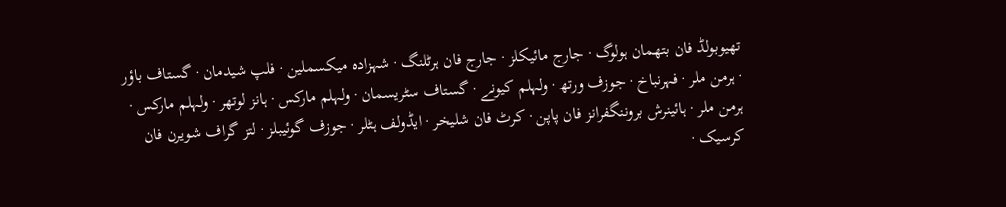تھیوبولڈ فان بتھمان ہولوگ · جارج مائیکلز · جارج فان ہرٹلنگ · شہزادہ میکسملین · فلپ شیدمان · گستاف باؤر · ہرمن ملر · فہرنباخ · جوزف ورتھ · ولہلم کیونے · گستاف سٹریسمان · ولہلم مارکس · ہانز لوتھر · ولہلم مارکس · ہرمن ملر · ہائینرش بروننگفرانز فان پاپن · کرٹ فان شلیخر · ایڈولف ہٹلر · جوزف گوئیبلز · لتز گراف شویرن فان کرسیک ·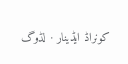کونراڈ ایڈینار · لڈوگ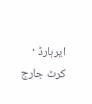ایرہارڈ · کرٹ جارج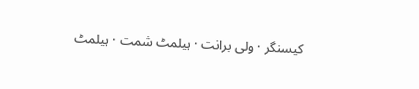کیسنگر · ولی برانت · ہیلمٹ شمت · ہیلمٹ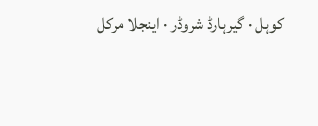کوہل · گیرہارڈ شروڈر · اینجلا مرکل